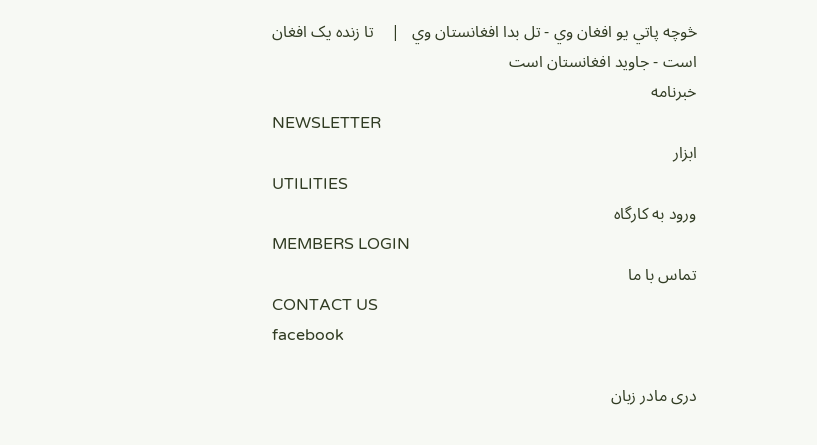څوچه پاتي یو افغان وي - تل بدا افغانستان وي   |    تا زنده یک افغان است - جاوید افغانستان است
خبرنامه
NEWSLETTER
ابزار
UTILITIES
ورود به کارگاه
MEMBERS LOGIN
تماس با ما
CONTACT US
facebook

دری مادر زبان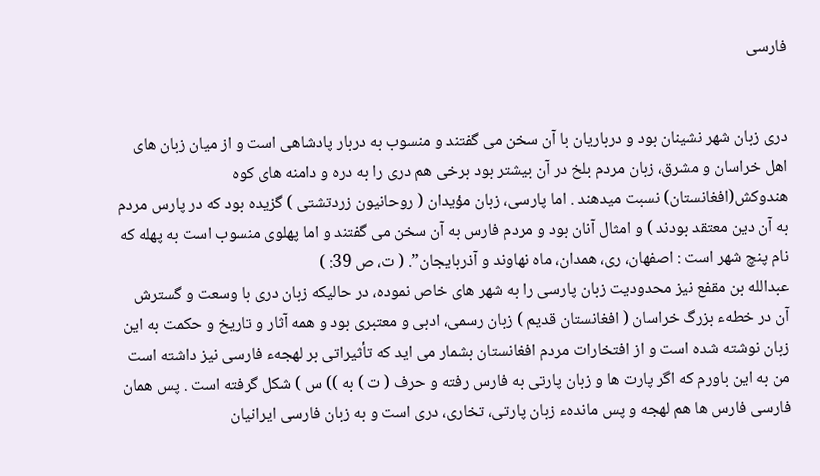فارسی


دری زبان شهر نشینان بود و درباریان با آن سخن می گفتند و منسوب به دربار پادشاهی است و از میان زبان های اهل خراسان و مشرق، زبان مردم بلخ در آن بیشتر بود برخی هم دری را به دره و دامنه های کوه هندوکش(افغانستان) نسبت میدهند . اما پارسی، زبان مؤیدان ( روحانیون زردتشتی ) گزیده بود که در پارس مردم به آن دین معتقد بودند ) و امثال آنان بود و مردم فارس به آن سخن می گفتند و اما پهلوی منسوب است به پهله که نام پنچ شهر است : اصفهان، ری، همدان، ماه نهاوند و آذربایجان”. ( ت، ص 39: )
عبدالله بن مقفع نیز محدودیت زبان پارسی را به شهر های خاص نموده، در حالیکه زبان دری با وسعت و گسترش آن در خطهء بزرگ خراسان ( افغانستان قدیم ) زبان رسمی، ادبی و معتبری بود و همه آثار و تاریخ و حکمت به این زبان نوشته شده است و از افتخارات مردم افغانستان بشمار می اید که تأثیراتی بر لهجهء فارسی نیز داشته است
من به این باورم که اگر پارت ها و زبان پارتی به فارس رفته و حرف ( ت ) به )) س ) شکل گرفته است . پس همان فارسی فارس ها هم لهجه و پس ماندهء زبان پارتی، تخاری، دری است و به زبان فارسی ایرانیان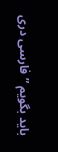باید بگویم ” فارسی دری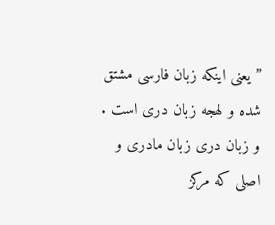” یعنی اینکه زبان فارسی مشتق شده و لهجه زبان دری است . و زبان دری زبان مادری و اصلی که مرکز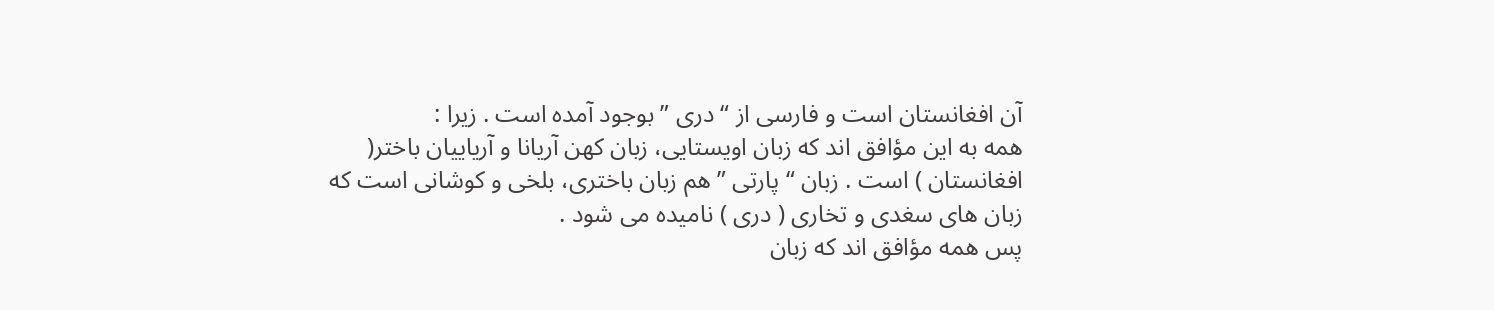آن افغانستان است و فارسی از “ دری ” بوجود آمده است . زیرا :
همه به این مؤافق اند که زبان اویستایی، زبان کهن آریانا و آریاییان باختر( افغانستان ) است . زبان “ پارتی ” هم زبان باختری، بلخی و کوشانی است که زبان های سغدی و تخاری ( دری ) نامیده می شود .
پس همه مؤافق اند که زبان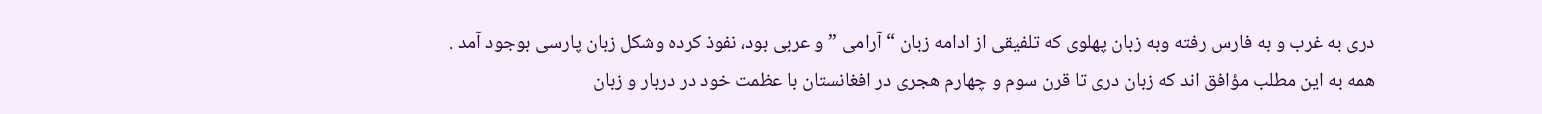دری به غرب و به فارس رفته وبه زبان پهلوی که تلفیقی از ادامه زبان “ آرامی ” و عربی بود، نفوذ کرده وشکل زبان پارسی بوجود آمد .
همه به این مطلب مؤافق اند که زبان دری تا قرن سوم و چهارم هجری در افغانستان با عظمت خود در دربار و زبان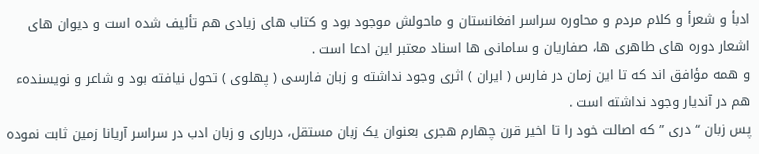ادبأ و شعرأ و کلام مردم و محاوره سراسر افغانستان و ماحولش موجود بود و کتاب های زیادی هم تألیف شده است و دیوان های اشعار دوره های طاهری ها، صفاریان و سامانی ها اسناد معتبر این ادعا است .
و همه مؤافق اند که تا این زمان در فارس ( ایران ) اثری وجود نداشته و زبان فارسی ( پهلوی ) تحول نیافته بود و شاعر و نویسندهء هم در آندیار وجود نداشته است .
پس زبان “ دری ” که اصالت خود را تا اخیر قرن چهارم هجری بعنوان یک زبان مستقل، درباری و زبان ادب در سراسر آریانا زمین ثابت نموده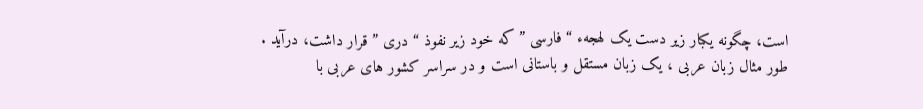است، چگونه یکبار زیر دست یک لهجهء “ فارسی ” که خود زیر نفوذ “ دری ” قرار داشت، درآید .
طور مثال زبان عربی ، یک زبان مستقل و باستانی است و در سراسر کشور های عربی با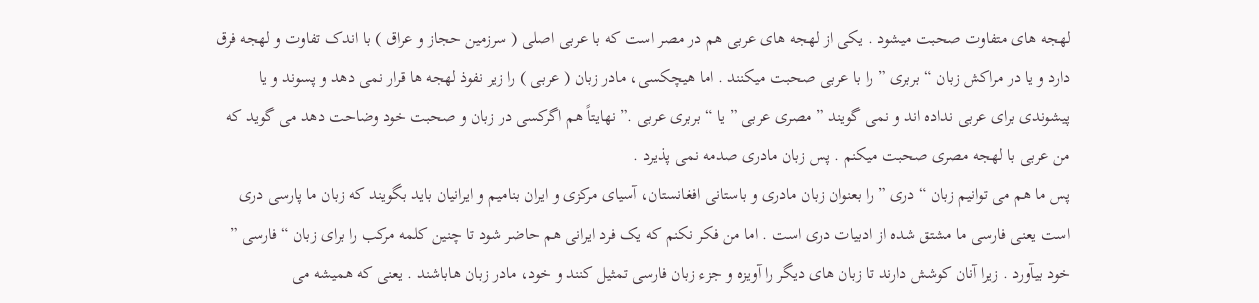لهجه های متفاوت صحبت میشود . یکی از لهجه های عربی هم در مصر است که با عربی اصلی ( سرزمین حجاز و عراق ) با اندک تفاوت و لهجه فرق دارد و یا در مراکش زبان “ بربری ” را با عربی صحبت میکنند . اما هیچکسی، مادر زبان ( عربی ) را زیر نفوذ لهجه ها قرار نمی دهد و پسوند و یا پیشوندی برای عربی نداده اند و نمی گویند ” مصری عربی ” یا “ بربری عربی .” نهایتاً هم اگرکسی در زبان و صحبت خود وضاحت دهد می گوید که من عربی با لهجه مصری صحبت میکنم . پس زبان مادری صدمه نمی پذیرد .
پس ما هم می توانیم زبان “ دری ” را بعنوان زبان مادری و باستانی افغانستان، آسیای مرکزی و ایران بنامیم و ایرانیان باید بگویند که زبان ما پارسی دری است یعنی فارسی ما مشتق شده از ادبیات دری است . اما من فکر نکنم که یک فرد ایرانی هم حاضر شود تا چنین کلمه مرکب را برای زبان “ فارسی ” خود بیآورد . زیرا آنان کوشش دارند تا زبان های دیگر را آویزه و جزء زبان فارسی تمثیل کنند و خود، مادر زبان هاباشند . یعنی که همیشه می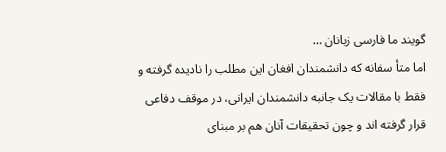گویند ما فارسی زبانان …
اما متأ سفانه که دانشمندان افغان این مطلب را نادیده گرفته و فقط با مقالات یک جانبه دانشمندان ایرانی، در موقف دفاعی قرار گرفته اند و چون تحقیقات آنان هم بر مبنای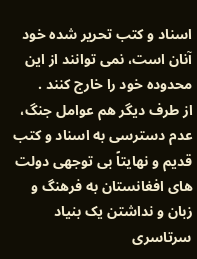اسناد و کتب تحریر شده خود آنان است، نمی توانند از این محدوده خود را خارج کنند .
از طرف دیگر هم عوامل جنگ، عدم دسترسی به اسناد و کتب قدیم و نهایتاً بی توجهی دولت های افغانستان به فرهنگ و زبان و نداشتن یک بنیاد سرتاسری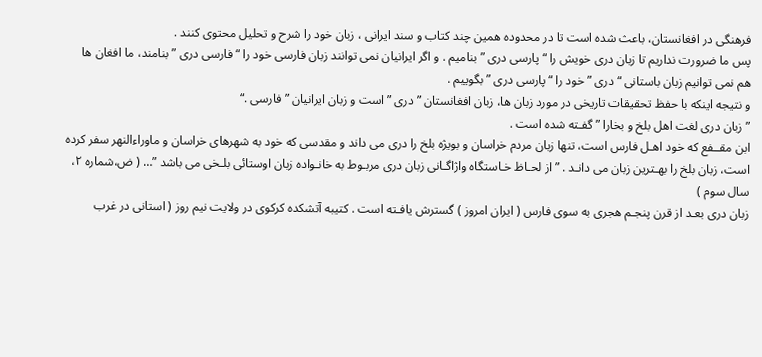فرهنگی در افغانستان، باعث شده است تا در محدوده همین چند کتاب و سند ایرانی ، زبان خود را شرح و تحلیل محتوی کنند .
پس ما ضرورت نداریم تا زبان دری خویش را “ پارسی دری ” بنامیم . و اگر ایرانیان نمی توانند زبان فارسی خود را “ فارسی دری ” بنامند، ما افغان ها هم نمی توانیم زبان باستانی “ دری ” خود را “ پارسی دری ” بگوییم .
و نتیجه اینکه با حفظ تحقیقات تاریخی در مورد زبان ها، زبان افغانستان ” دری ” است و زبان ایرانیان ” فارسی .“
” زبان دری لغت اهل بلخ و بخارا ” گفـته شده است .
ابن مقــفع که خود اهـل فارس است، تنها زبان مردم خراسان و بويژه بلخ را دری می داند و مقدسی که خود به شهرهای خراسان و ماوراءالنهر سفر کرده است، زبان بلخ را بهـترين زبان می دانـد . ” از لحـاظ خـاستگاه واژاگـانی زبان دری مربـوط به خانـواده زبان اوستائی بلـخی می باشد ”… ( ض،شماره ۲، سال سوم )
زبان دری بعـد از قرن پنجـم هجری به سوی فارس ( ايران امروز ) گسترش يافـته است . کتيبه آتشکده کرکوی در ولايت نيم روز ( استانی در غرب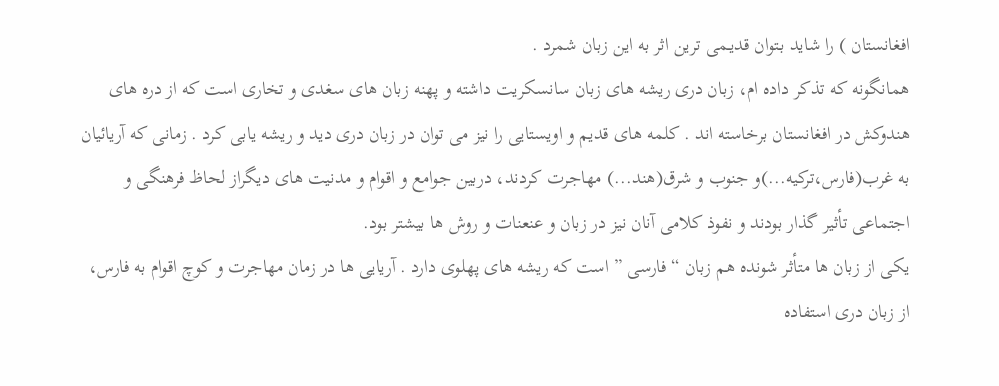افغانستان ) را شايد بـتوان قديـمی ترين اثر به اين زبان شمرد .
همانگونه که تذکر داده ام، زبان دری ریشه های زبان سانسکریت داشته و پهنه زبان های سغدی و تخاری است که از دره های هندوکش در افغانستان برخاسته اند . کلمه های قدیم و اویستایی را نیز می توان در زبان دری دید و ریشه یابی کرد . زمانی که آریائیان به غرب(فارس،ترکیه...)و جنوب و شرق(هند...) مهاجرت کردند، دربین جوامع و اقوام و مدنیت های دیگراز لحاظ فرهنگی و اجتماعی تأثیر گذار بودند و نفوذ کلامی آنان نیز در زبان و عنعنات و روش ها بیشتر بود.
یکی از زبان ها متأثر شونده هم زبان “ فارسی ” است که ریشه های پهلوی دارد . آریایی ها در زمان مهاجرت و کوچ اقوام به فارس، از زبان دری استفاده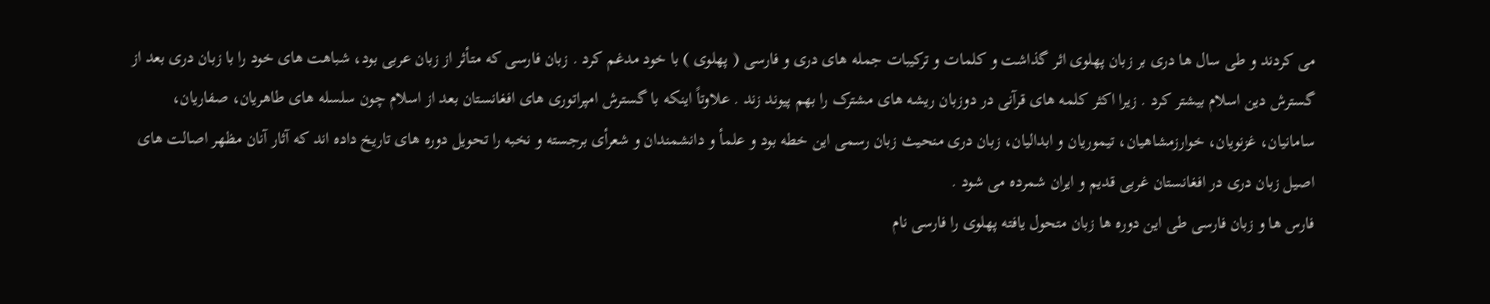می کردند و طی سال ها دری بر زبان پهلوی اثر گذاشت و کلمات و ترکیبات جمله های دری و فارسی ( پهلوی ) با خود مدغم کرد . زبان فارسی که متأثر از زبان عربی بود، شباهت های خود را با زبان دری بعد از گسترش دین اسلام بیشتر کرد . زیرا اکثر کلمه های قرآنی در دوزبان ریشه های مشترک را بهم پیوند زند . علاوتاً اینکه با گسترش امپراتوری های افغانستان بعد از اسلام چون سلسله های طاهریان، صفاریان، سامانیان، غزنویان، خوارزمشاهیان، تیموریان و ابدالیان، زبان دری منحیث زبان رسمی این خطه بود و علمأ و دانشمندان و شعرأی برجسته و نخبه را تحویل دوره های تاریخ داده اند که آثار آنان مظهر اصالت های اصیل زبان دری در افغانستان غربی قدیم و ایران شمرده می شود .
فارس ها و زبان فارسی طی این دوره ها زبان متحول یافته پهلوی را فارسی نام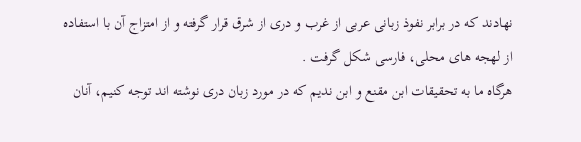نهادند که در برابر نفوذ زبانی عربی از غرب و دری از شرق قرار گرفته و از امتزاج آن با استفاده از لهجه های محلی، فارسی شکل گرفت .
هرگاه ما به تحقیقات ابن مقنع و ابن ندیم که در مورد زبان دری نوشته اند توجه کنیم، آنان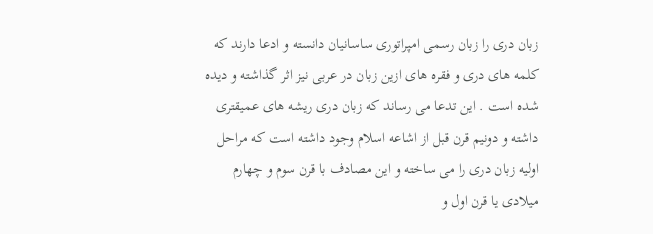زبان دری را زبان رسمی امپراتوری ساسانیان دانسته و ادعا دارند که کلمه های دری و فقره های ازین زبان در عربی نیز اثر گذاشته و دیده شده است . این تدعا می رساند که زبان دری ریشه های عمیقتری داشته و دونیم قرن قبل از اشاعه اسلام وجود داشته است که مراحل اولیه زبان دری را می ساخته و این مصادف با قرن سوم و چهارم میلادی یا قرن اول و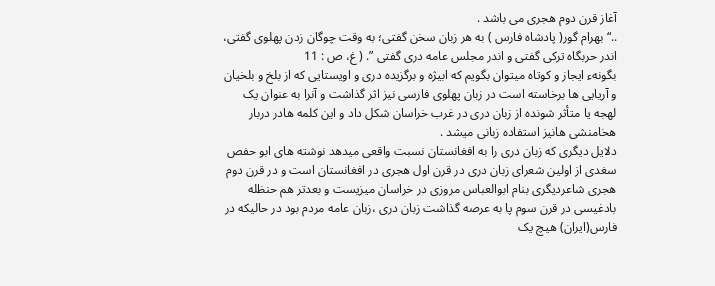آغاز قرن دوم هجری می باشد .
..“ بهرام گور( پادشاه فارس ) به هر زبان سخن گفتی؛ به وقت چوگان زدن پهلوی گفتی، اندر حربگاه ترکی گفتی و اندر مجلس عامه دری گفتی ”. ( غ، ص : 11
بگونهء ایجاز و کوتاه میتوان بگویم که ابیژه و برگزیده دری و اویستایی که از بلخ و بلخیان و آریایی ها برخاسته است در زبان پهلوی فارسی نیز اثر گذاشت و آنرا به عنوان یک لهجه یا متأثر شونده از زبان دری در غرب خراسان شکل داد و این کلمه هادر دربار هخامنشی هانیز استفاده زبانی میشد .
دلایل دیگری که زبان دری را به افغانستان نسبت واقعی میدهد نوشته های ابو حفص سغدی از اولین شعرای زبان دری در قرن اول هجری در افغانستان است و در قرن دوم هجری شاعردیگری بنام ابوالعباس مروزی در خراسان میزیست و بعدتر هم حنظله بادغیسی در قرن سوم پا به عرصه گذاشت زبان دری ،زبان عامه مردم بود در حالیکه در فارس(ایران) هیچ یک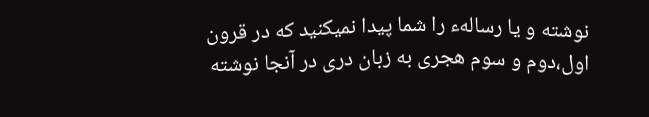نوشته و یا رسالهء را شما پیدا نمیکنید که در قرون اول،دوم و سوم هجری به زبان دری در آنجا نوشته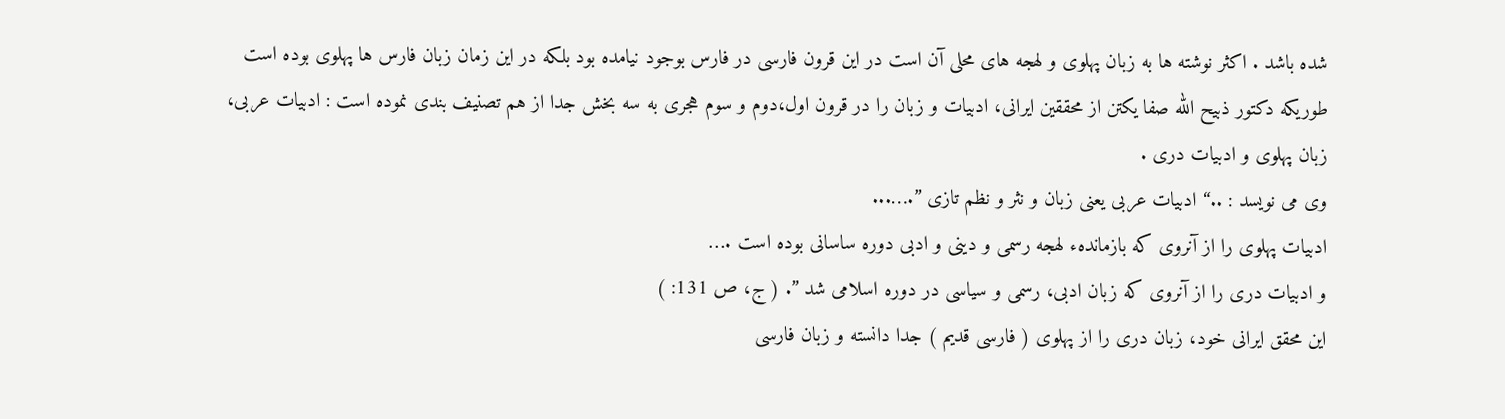شده باشد . اکثر نوشته ها به زبان پهلوی و لهجه های محلی آن است در این قرون فارسی در فارس بوجود نیامده بود بلکه در این زمان زبان فارس ها پهلوی بوده است
طوریکه دکتور ذبیح الله صفا یکتن از محققین ایرانی، ادبیات و زبان را در قرون اول،دوم و سوم هجری به سه بخش جدا از هم تصنیف بندی نموده است : ادبیات عربی، زبان پهلوی و ادبیات دری .
وی می نویسد : ..“ ادبیات عربی یعنی زبان و نثر و نظم تازی ”.…...
ادبیات پهلوی را از آنروی که بازماندهء لهجه رسمی و دینی و ادبی دوره ساسانی بوده است .…
و ادبیات دری را از آنروی که زبان ادبی، رسمی و سیاسی در دوره اسلامی شد ”. ( ج، ص 131: )
این محقق ایرانی خود، زبان دری را از پهلوی ( فارسی قدیم ) جدا دانسته و زبان فارسی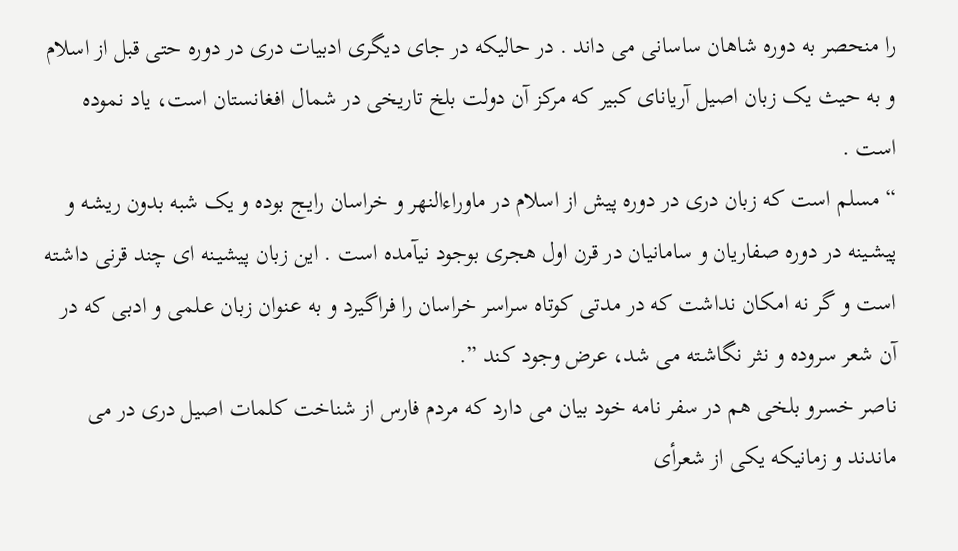را منحصر به دوره شاهان ساسانی می داند . در حالیکه در جای دیگری ادبیات دری در دوره حتی قبل از اسلام و به حیث یک زبان اصیل آریانای کبیر که مرکز آن دولت بلخ تاریخی در شمال افغانستان است، یاد نموده است .
“ مسلم است که زبان دری در دوره پيش از اسلام در ماوراءالنهر و خراسان رايـج بوده و يک شبه بدون ريشـه و پيشـينه در دوره صفاريان و سامانيان در قرن اول هجری بوجود نيآمده است . اين زبان پيشيـنه ای چند قرنی داشـته است و گر نه امکان نداشت که در مدتی کوتاه سراسر خراسان را فراگـيرد و به عـنوان زبان عـلمی و ادبی که در آن شعر سروده و نـثر نگاشـته می شد، عرض وجود کـند ”.
ناصر خسرو بلخی هم در سفر نامه خود بیان می دارد که مردم فارس از شناخت کلمات اصیل دری در می ماندند و زمانیکه یکی از شعرأی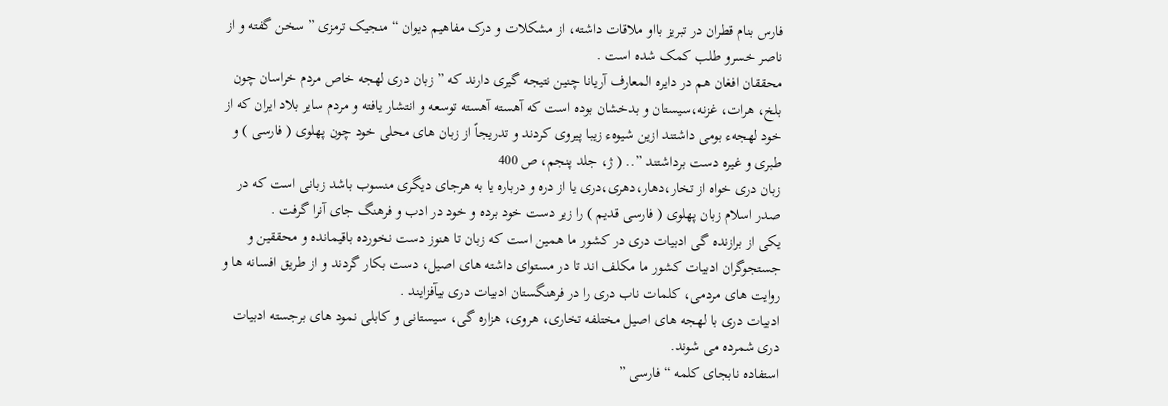فارس بنام قطران در تبریز بااو ملاقات داشته، از مشکلات و درک مفاهیم دیوان “ منجیک ترمزی ” سخن گفته و از ناصر خسرو طلب کمک شده است .
محققان افغان هم در دایره المعارف آریانا چنین نتیجه گیری دارند که ” زبان دری لهجه خاص مردم خراسان چون بلخ، هرات، غزنه،سیستان و بدخشان بوده است که آهسته آهسته توسعه و انتشار یافته و مردم سایر بلاد ایران که از خود لهجهء بومی داشتند ازین شیوهء زیبا پیروی کردند و تدریجاً از زبان های محلی خود چون پهلوی ( فارسی ) و طبری و غیره دست برداشتند ”.. ( ژ، جلد پنجم، ص 400
زبان دری خواه از تخار،دهار،دهری،دری یا از دره و درباره یا به هرجای دیگری منسوب باشد زبانی است که در صدر اسلام زبان پهلوی ( فارسی قدیم ) را زیر دست خود برده و خود در ادب و فرهنگ جای آنرا گرفت .
یکی از برازنده گی ادبیات دری در کشور ما همین است که زبان تا هنوز دست نخورده باقیمانده و محققین و جستجوگران ادبیات کشور ما مکلف اند تا در مستوای داشته های اصیل، دست بکار گردند و از طریق افسانه ها و روایت های مردمی، کلمات ناب دری را در فرهنگستان ادبیات دری بیآفزایند .
ادبیات دری با لهجه های اصیل مختلفه تخاری، هروی، هزاره گی، سیستانی و کابلی نمود های برجسته ادبیات دری شمرده می شوند.
استفاده نابجای کلمه “ فارسی ”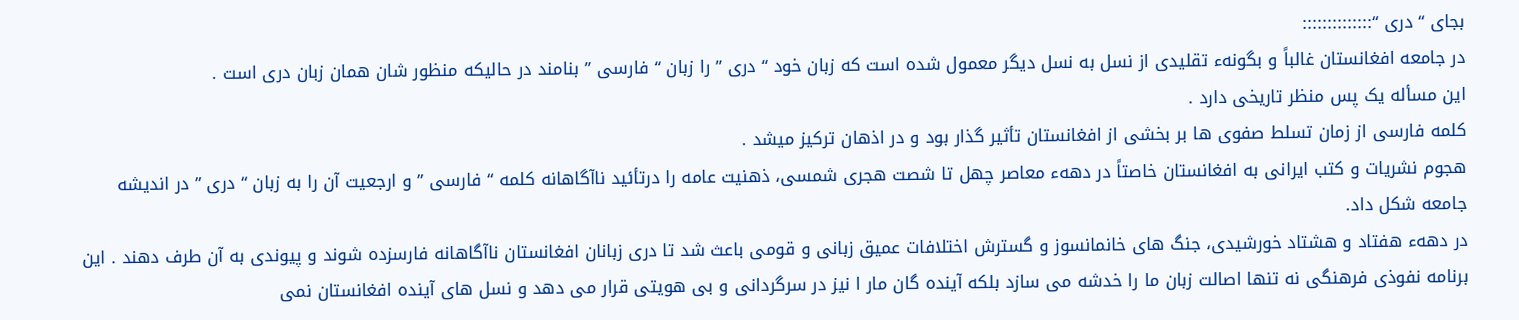بجای “ دری “::::::::::::::
در جامعه افغانستان غالباً و بگونهء تقلیدی از نسل به نسل دیگر معمول شده است که زبان خود “ دری ” را زبان “ فارسی ” بنامند در حالیکه منظور شان همان زبان دری است .
این مسأله یک پس منظر تاریخی دارد .
کلمه فارسی از زمان تسلط صفوی ها بر بخشی از افغانستان تأثیر گذار بود و در اذهان ترکیز میشد .
هجوم نشریات و کتب ایرانی به افغانستان خاصتاً در دههء معاصر چهل تا شصت هجری شمسی، ذهنیت عامه را درتأئید ناآگاهانه کلمه “ فارسی ” و ارجعیت آن را به زبان “ دری ” در اندیشه جامعه شکل داد.
در دههء هفتاد و هشتاد خورشیدی، جنگ های خانمانسوز و گسترش اختلافات عمیق زبانی و قومی باعث شد تا دری زبانان افغانستان ناآگاهانه فارسزده شوند و پیوندی به آن طرف دهند . این برنامه نفوذی فرهنگی نه تنها اصالت زبان ما را خدشه می سازد بلکه آینده گان مار ا نیز در سرگردانی و بی هویتی قرار می دهد و نسل های آینده افغانستان نمی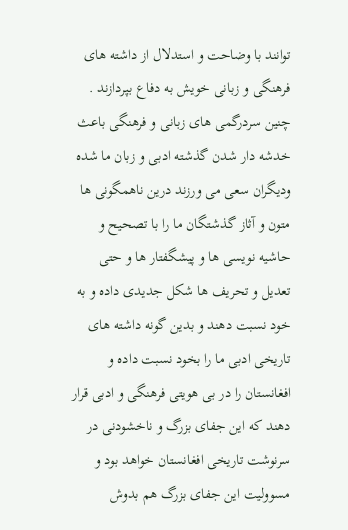توانند با وضاحت و استدلال از داشته های فرهنگی و زبانی خویش به دفاع بپردازند .
چنین سردرگمی های زبانی و فرهنگی باعث خدشه دار شدن گذشته ادبی و زبان ما شده ودیگران سعی می ورزند درین ناهمگونی ها متون و آثاز گذشتگان ما را با تصحیح و حاشیه نویسی ها و پیشگفتار ها و حتی تعدیل و تحریف ها شکل جدیدی داده و به خود نسبت دهند و بدین گونه داشته های تاریخی ادبی ما را بخود نسبت داده و افغانستان را در بی هویتی فرهنگی و ادبی قرار دهند که این جفای بزرگ و ناخشودنی در سرنوشت تاریخی افغانستان خواهد بود و مسوولیت این جفای بزرگ هم بدوش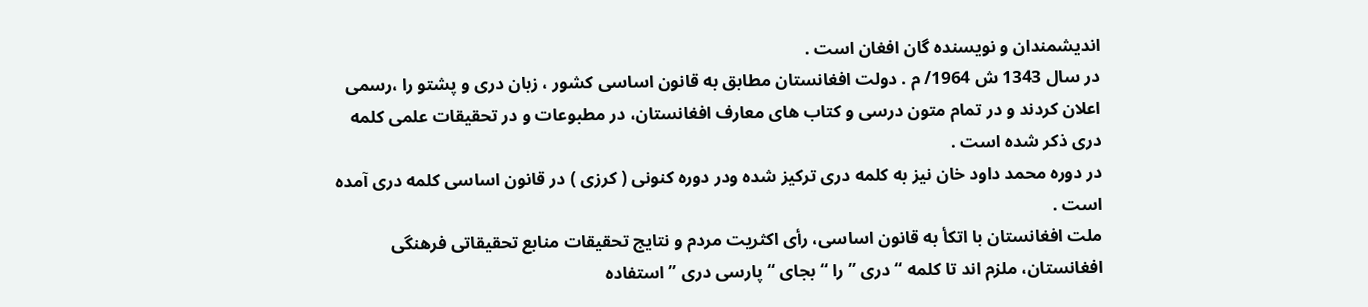اندیشمندان و نویسنده گان افغان است .
در سال 1343 ش 1964/ م . دولت افغانستان مطابق به قانون اساسی کشور ، زبان دری و پشتو را ،رسمی اعلان کردند و در تمام متون درسی و کتاب های معارف افغانستان، در مطبوعات و در تحقیقات علمی کلمه دری ذکر شده است .
در دوره محمد داود خان نیز به کلمه دری ترکیز شده ودر دوره کنونی ( کرزی ) در قانون اساسی کلمه دری آمده است .
ملت افغانستان با اتکأ به قانون اساسی، رأی اکثریت مردم و نتایج تحقیقات منابع تحقیقاتی فرهنگی افغانستان، ملزم اند تا کلمه “ دری ” را “ بجای “ پارسی دری ” استفاده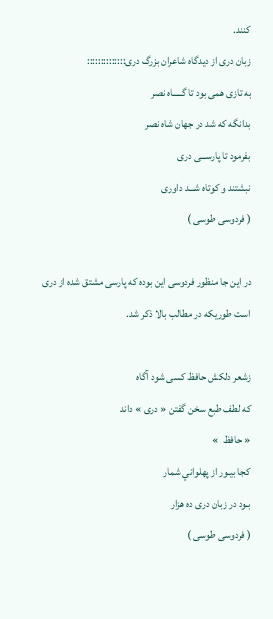کنند.
زبان دری از دیدگاه شاعران بزرگ دری::::::::::::::
به تازی همی بود تا گـــــاه نصر
بدانگه که شد در جهان شاه نصر
بفرمود تا پارســـی دری
نبشتند و کوتاه شـــد داوری
( فردوسی طوسی )

در این جا منظور فردوسی این بوده که پارسی مشتق شده از دری است طوریکه در مطالب بالا ذکر شد.

زشعر دلکش حافظ کسی شود آگاه
که لطف طبع سخن گفتن « دری » داند
« حافظ  »
کجا بيـور از پهلواني شمار
بـود در زبان دری ده هزار
( فردوسی طوسی )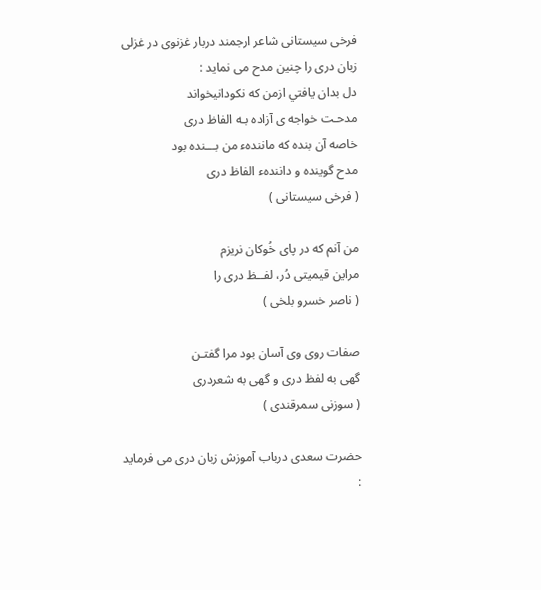فرخی سیستانی شاعر ارجمند دربار غزنوی در غزلی زبان دری را چنین مدح می نماید :
دل بدان يافتي ازمن كه نكودانیخواند
مدحـت خواجه ی آزاده بـه الفاظ دری
خاصه آن بنده که مانندهء من بـــنده بود
مدح گوینده و دانندهء الفاظ دری
( فرخی سيستانی )

من آنم که در پای خُوکان نریزم
مراین قیمیتی دُر، لفــظ دری را
( ناصر خسرو بلخی )

صفات روی وی آسان بود مرا گفتـن
گهی به لفظ دری و گهی به شعردری
( سوزنی سمرقندی )

حضرت سعدی درباب آموزش زبان دری می فرماید :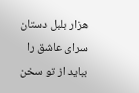هزار بلبل دستان سرای عاشق را
بباید از تو سخن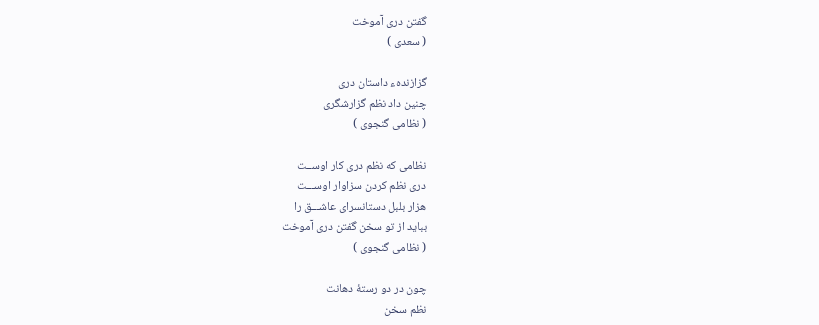گفتن دری آموخت
( سعدی )

گزازندهء داستان دری
چنین داد نظم گزارشگری
( نظامی گنجوی )

نظامی که نظم دری کار اوســت
دری نظم کردن سزاوار اوســـت
هزار بلبل دستانسرای عاشـــق را
بباید از تو سخن گفتن دری آموخت
( نظامی گنجوی )

چون در دو رستهٔ دهانت
نظم سخن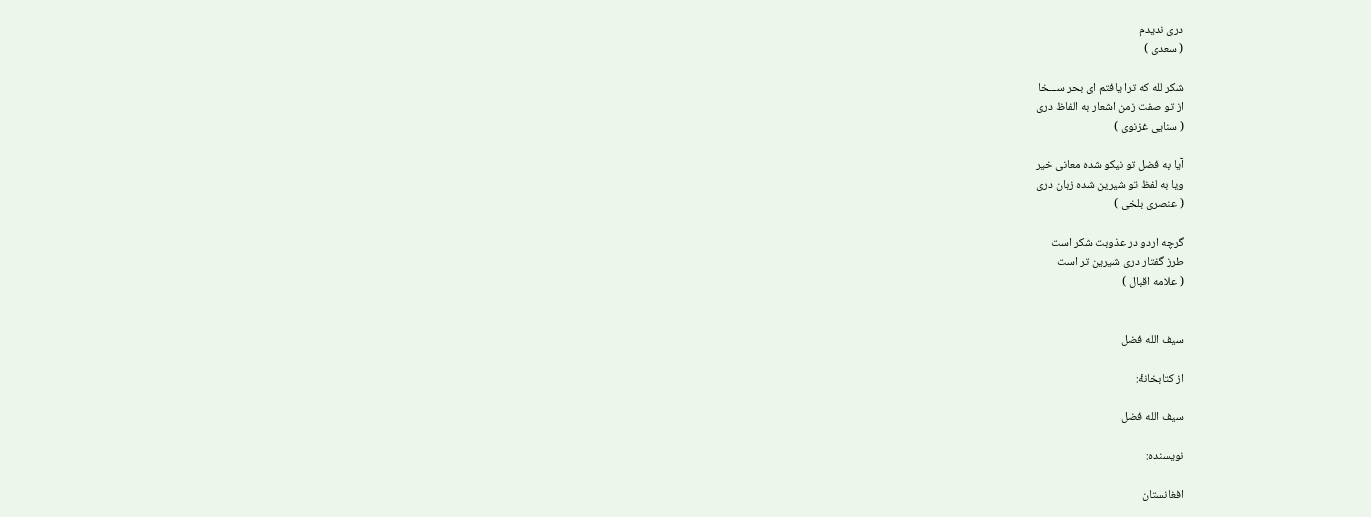دری ندیدم
( سعدی )

شکر لله که ترا یافتم ای بحر ســـخا
از تو صفت زمن اشعار به الفاظ دری
( سنایی غزنوی )

آیا به فضل تو نیکو شده معانی خیر
ویا به لفظ تو شیرین شده زبان دری
( عنصری بلخی )

گرچه اردو در عذوبت شکر است
طرز گفتار دری شیرین تر است
( علامه اقبال )


سیف الله فضل

از کتابخانۀ:

سیف الله فضل

نویسنده:

افغانستان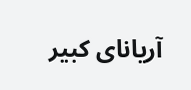آریانای کبیر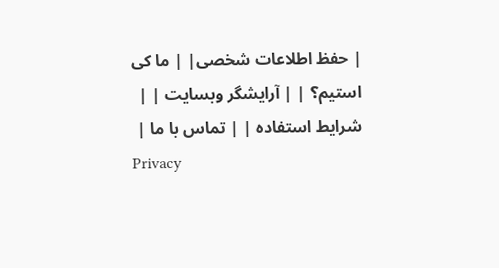| حفظ اطلاعات شخصی| | ما کی استیم؟ | | آرایشگر وبسایت | | شرایط استفاده | | تماس با ما |
Privacy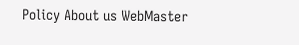Policy About us WebMaster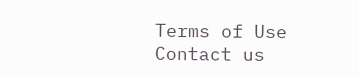Terms of Use Contact us